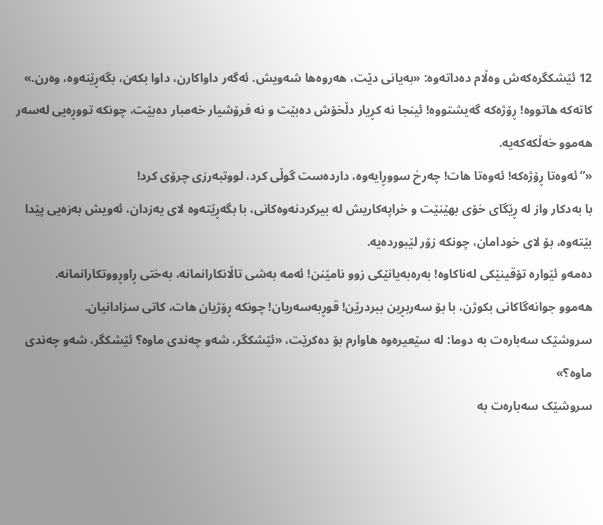12 ئێشکگرەکەش وەڵام دەداتەوە: «بەیانی دێت، هەروەها شەویش. ئەگەر داواکارن، داوا بکەن، بگەڕێنەوە، وەرن.»
کاتەکە هاتووە! ڕۆژەکە گەیشتووە! ئینجا نە کڕیار دڵخۆش دەبێت و نە فرۆشیار خەمبار دەبێت، چونکە تووڕەیی لەسەر هەموو خەڵکەکەیە.
«”ئەوەتا ڕۆژەکە! ئەوەتا هات! چەرخ سووڕایەوە، داردەست گوڵی کرد، لووتبەرزی چرۆی کرد!
با بەدکار واز لە ڕێگای خۆی بهێنێت و خراپەکاریش لە بیرکردنەوەکانی، با بگەڕێتەوە لای یەزدان، ئەویش بەزەیی پێدا بێتەوە، بۆ لای خودامان، چونکە زۆر لێبوردەیە.
دەمەو ئێوارە تۆقینێکی لەناکاوە! بەرەبەیانێکی زوو نامێنن! ئەمە بەشی تاڵانکارانمانە، بەختی ڕاوڕووتکارانمانە.
هەموو جوانەگاکانی بکوژن، با بۆ سەربڕین ببردرێن! قوڕبەسەریان! چونکە ڕۆژیان هات، کاتی سزادانیان.
سروشێک سەبارەت بە دوما: لە سێعیرەوە هاوارم بۆ دەکرێت، «ئێشکگر، شەو چەندی ماوە؟ ئێشکگر، شەو چەندی ماوە؟»
سروشێک سەبارەت بە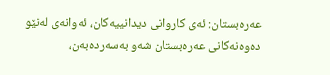عەرەبستان: ئەی کاروانی دیدانییەکان، ئەوانەی لەنێو دەوەنەکانی عەرەبستان شەو بەسەردەبەن،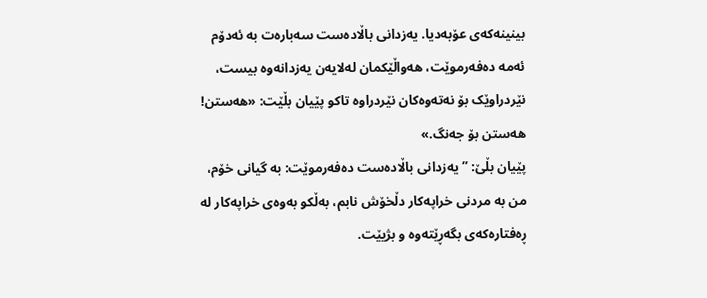بینینەکەی عۆبەدیا. یەزدانی باڵادەست سەبارەت بە ئەدۆم ئەمە دەفەرموێت، هەواڵێکمان لەلایەن یەزدانەوە بیست، نێردراوێک بۆ نەتەوەکان نێردراوە تاکو پێیان بڵێت: «هەستن! هەستن بۆ جەنگ.»
پێیان بڵێ: ”یەزدانی باڵادەست دەفەرموێت: بە گیانی خۆم، من بە مردنی خراپەکار دڵخۆش نابم، بەڵکو بەوەی خراپەکار لە ڕەفتارەکەی بگەڕێتەوە و بژیێت.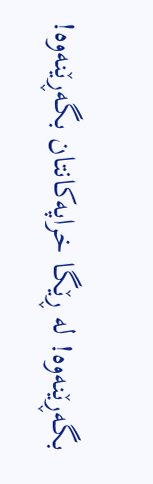بگەڕێنەوە! لە ڕێگا خراپەکانتان بگەڕێنەوە!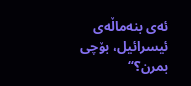ئەی بنەماڵەی ئیسرائیل، بۆچی بمرن؟“